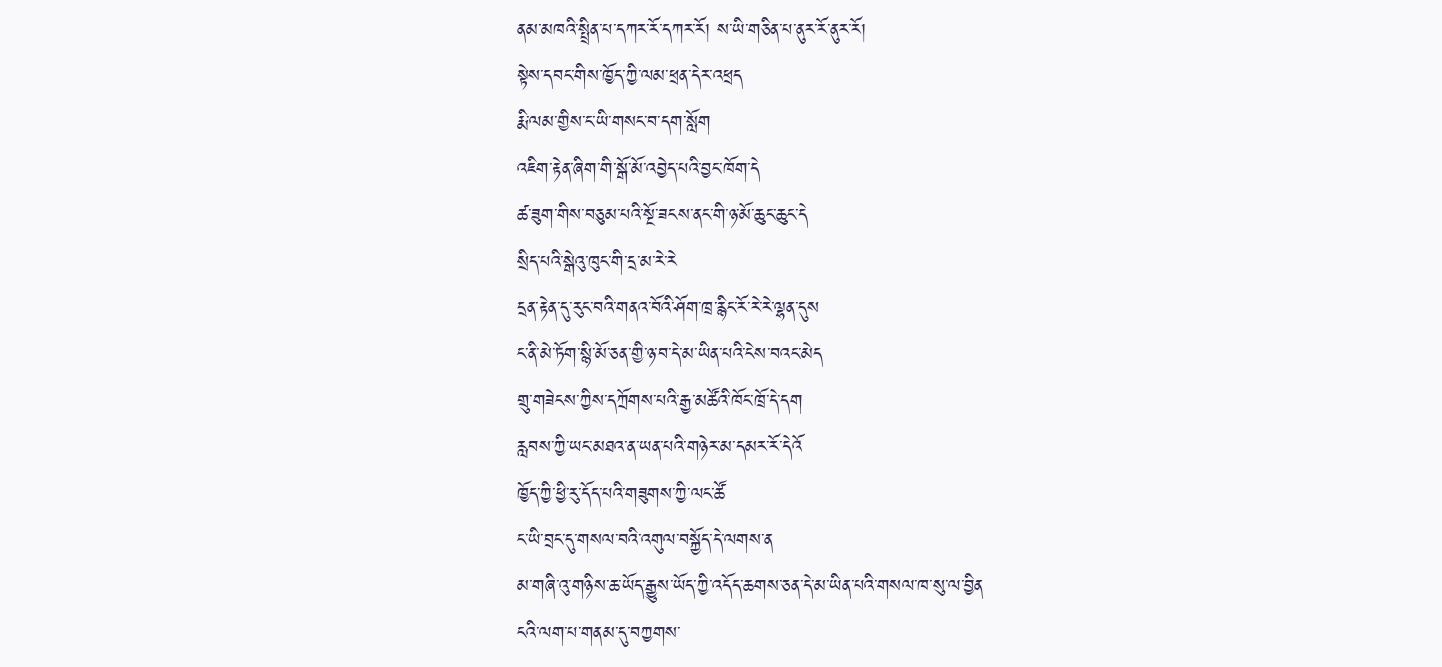ནམ་མཁའི་སྤྲིན་པ་དཀར་རོ་དཀར་རོ། ས་ཡི་གཅིན་པ་ནུར་རོ་ནུར་རོ།
སྟེས་དབང་གིས་ཁྱོད་ཀྱི་ལམ་ཕྲན་དེར་འཕྲད
རྨི་ལམ་གྱིས་ང་ཡི་གསང་བ་དག་སློག
འཇིག་རྟེན་ཞིག་གི་སྒོ་མོ་འབྱེད་པའི་བྱང་ཁོག་དེ
ཚ་ཟུག་གིས་བཅུམ་པའི་སྔོ་ཟངས་ནང་གི་ཉ་མོ་ཆུང་ཆུང་དེ
སྲིད་པའི་སྒེའུ་ཁུང་གི་དྲ་མ་རེ་རེ
དྲན་རྟེན་དུ་རུང་བའི་གནའ་བོའི་ཤོག་ཁྲ་རྙིང་རོ་རེ་རེ་ལྷན་དུས
ང་ནི་མེ་ཏོག་སྙི་མོ་ཅན་གྱི་ཉ་བ་དེ་མ་ཡིན་པའི་ངེས་བའང་མེད
གྲུ་གཟེངས་ཀྱིས་དཀྲོགས་པའི་རྒྱ་མཚོའི་ཁོང་ཁྲོ་དེ་དག
རླབས་ཀྱི་ཡང་མཐའ་ན་ཡན་པའི་གཉེར་མ་དམར་རོ་དེའོ
ཁྱོད་ཀྱི་ཕྱི་རུ་དོད་པའི་གཟུགས་ཀྱི་ལང་ཚོ
ང་ཡི་བྲང་དུ་གསལ་བའི་འགུལ་བསྐྱོད་དེ་ལགས་ན
མ་གཞི་འུ་གཉིས་ཆ་ཡོད་རྒྱུས་ཡོད་ཀྱི་འདོད་ཆགས་ཅན་དེ་མ་ཡིན་པའི་གསལ་ཁ་སུ་ལ་བྱིན
ངའི་ལག་པ་གནམ་དུ་བཀྱགས་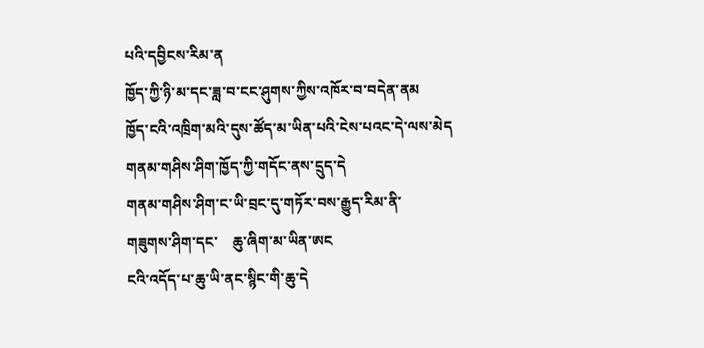པའི་དབྱིངས་རིམ་ན
ཁྱོད་ཀྱི་ཉི་མ་དང་ཟླ་བ་ངང་ཤུགས་ཀྱིས་འཁོར་བ་བདེན་ནམ
ཁྱོད་ངའི་འཁྲིག་མའི་དུས་ཚོད་མ་ཡིན་པའི་ངེས་པའང་དེ་ལས་མེད
གནམ་གཤིས་ཤིག་ཁྱོད་ཀྱི་གདོང་ནས་དྲུད་དེ
གནམ་གཤིས་ཤིག་ང་ཡི་བྲང་དུ་གཏོར་བས་རྒྱུད་རིམ་ནི་
གཟུགས་ཤིག་དང་    ཆུ་ཞིག་མ་ཡིན་ཨང
ངའི་འདོད་པ་ཆུ་ཡི་ནང་སྙིང་གི་ཆུ་དེ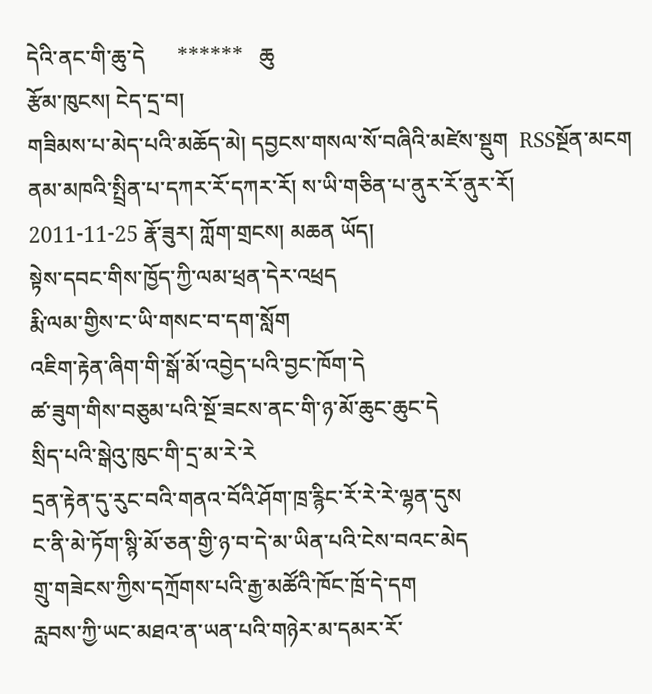དེའི་ནང་གི་ཆུ་དེ      ******   ཆུ
རྩོམ་ཁུངས། ངེད་དྲ་བ།
གཟིམས་པ་མེད་པའི་མཆོད་མེ། དབྱངས་གསལ་སོ་བཞིའི་མཛེས་སྡུག  RSSསྔོན་མངག
ནམ་མཁའི་སྤྲིན་པ་དཀར་རོ་དཀར་རོ། ས་ཡི་གཅིན་པ་ནུར་རོ་ནུར་རོ།
2011-11-25 རྣོ་ཟུར། ཀློག་གྲངས། མཆན ཡོད།
སྟེས་དབང་གིས་ཁྱོད་ཀྱི་ལམ་ཕྲན་དེར་འཕྲད
རྨི་ལམ་གྱིས་ང་ཡི་གསང་བ་དག་སློག
འཇིག་རྟེན་ཞིག་གི་སྒོ་མོ་འབྱེད་པའི་བྱང་ཁོག་དེ
ཚ་ཟུག་གིས་བཅུམ་པའི་སྔོ་ཟངས་ནང་གི་ཉ་མོ་ཆུང་ཆུང་དེ
སྲིད་པའི་སྒེའུ་ཁུང་གི་དྲ་མ་རེ་རེ
དྲན་རྟེན་དུ་རུང་བའི་གནའ་བོའི་ཤོག་ཁྲ་རྙིང་རོ་རེ་རེ་ལྷན་དུས
ང་ནི་མེ་ཏོག་སྙི་མོ་ཅན་གྱི་ཉ་བ་དེ་མ་ཡིན་པའི་ངེས་བའང་མེད
གྲུ་གཟེངས་ཀྱིས་དཀྲོགས་པའི་རྒྱ་མཚོའི་ཁོང་ཁྲོ་དེ་དག
རླབས་ཀྱི་ཡང་མཐའ་ན་ཡན་པའི་གཉེར་མ་དམར་རོ་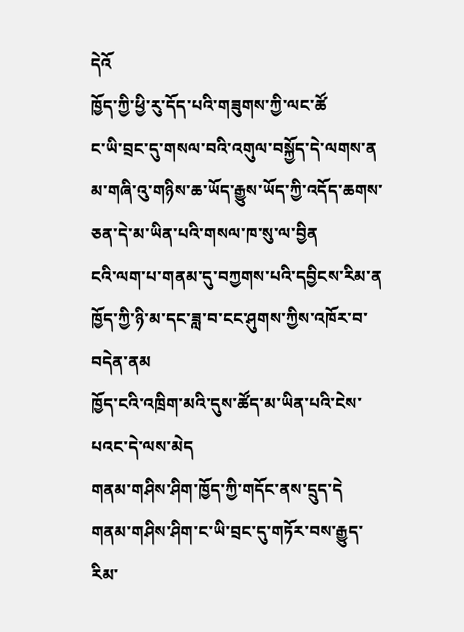དེའོ
ཁྱོད་ཀྱི་ཕྱི་རུ་དོད་པའི་གཟུགས་ཀྱི་ལང་ཚོ
ང་ཡི་བྲང་དུ་གསལ་བའི་འགུལ་བསྐྱོད་དེ་ལགས་ན
མ་གཞི་འུ་གཉིས་ཆ་ཡོད་རྒྱུས་ཡོད་ཀྱི་འདོད་ཆགས་ཅན་དེ་མ་ཡིན་པའི་གསལ་ཁ་སུ་ལ་བྱིན
ངའི་ལག་པ་གནམ་དུ་བཀྱགས་པའི་དབྱིངས་རིམ་ན
ཁྱོད་ཀྱི་ཉི་མ་དང་ཟླ་བ་ངང་ཤུགས་ཀྱིས་འཁོར་བ་བདེན་ནམ
ཁྱོད་ངའི་འཁྲིག་མའི་དུས་ཚོད་མ་ཡིན་པའི་ངེས་པའང་དེ་ལས་མེད
གནམ་གཤིས་ཤིག་ཁྱོད་ཀྱི་གདོང་ནས་དྲུད་དེ
གནམ་གཤིས་ཤིག་ང་ཡི་བྲང་དུ་གཏོར་བས་རྒྱུད་རིམ་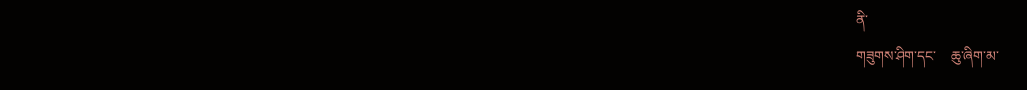ནི་
གཟུགས་ཤིག་དང་    ཆུ་ཞིག་མ་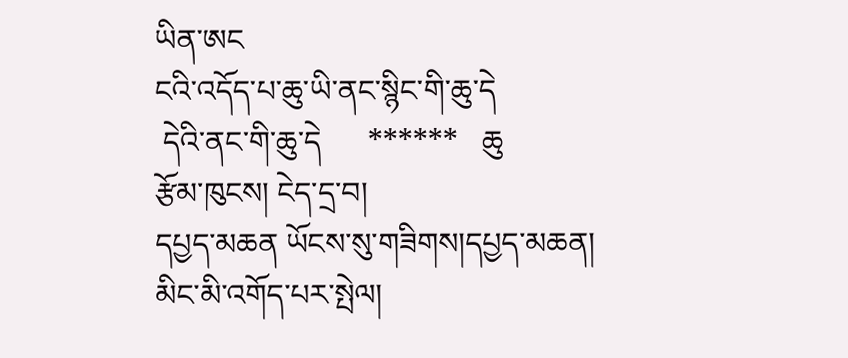ཡིན་ཨང
ངའི་འདོད་པ་ཆུ་ཡི་ནང་སྙིང་གི་ཆུ་དེ
 དེའི་ནང་གི་ཆུ་དེ      ******   ཆུ
རྩོམ་ཁུངས། ངེད་དྲ་བ།
དཔྱད་མཆན ཡོངས་སུ་གཟིགས།དཔྱད་མཆན།
མིང་མི་འགོད་པར་སྤེལ།